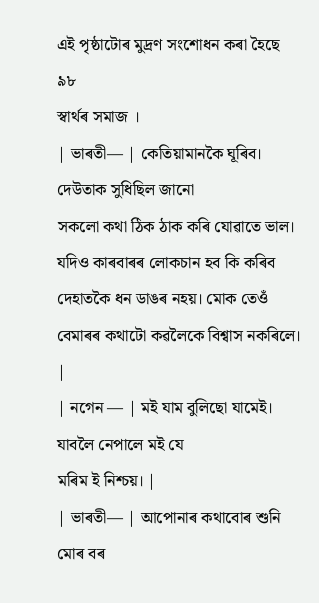এই পৃষ্ঠাটোৰ মুদ্ৰণ সংশোধন কৰা হৈছে
৯৮
স্বাৰ্থৰ সমাজ ।
| ভাৰতী— | কেতিয়ামানকৈ ঘূৰিব। দেউতাক সুধিছিল জানো
সকলো কথা ঠিক ঠাক কৰি যোৱাতে ভাল। যদিও কাৰবাৰৰ লোকচান হব কি কৰিব দেহাতকৈ ধন ডাঙৰ নহয়। মোক তেওঁ বেমাৰৰ কথাটো কৱলৈকে বিশ্বাস নকৰিলে। |
| নগেন — | মই যাম বুলিছো যামেই। যাবলৈ নেপালে মই যে
মৰিম ই নিশ্চয়। |
| ভাৰতী— | আপোনাৰ কথাবোৰ শুনি মোৰ বৰ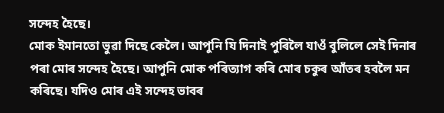সন্দেহ হৈছে।
মোক ইমানতো ভুৱা দিছে কেলৈ। আপুনি যি দিনাই পুৰিলৈ যাওঁ বুলিলে সেই দিনাৰ পৰা মোৰ সন্দেহ হৈছে। আপুনি মোক পৰিত্যাগ কৰি মোৰ চকুৰ আঁতৰ হবলৈ মন কৰিছে। যদিও মোৰ এই সন্দেহ ভাবৰ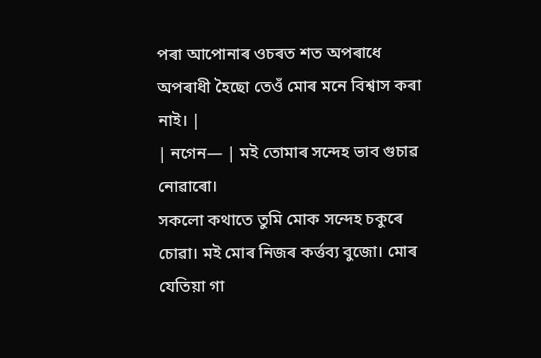পৰা আপোনাৰ ওচৰত শত অপৰাধে অপৰাধী হৈছো তেওঁ মোৰ মনে বিশ্বাস কৰা নাই। |
| নগেন— | মই তোমাৰ সন্দেহ ভাব গুচাৱ নোৱাৰো।
সকলো কথাতে তুমি মোক সন্দেহ চকুৰে চোৱা। মই মোৰ নিজৰ কৰ্ত্তব্য বুজো। মোৰ যেতিয়া গা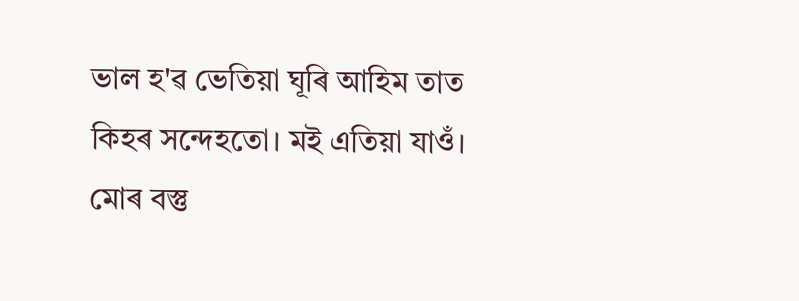ভাল হ'ৱ ভেতিয়া ঘূৰি আহিম তাত কিহৰ সন্দেহতো। মই এতিয়া যাওঁ। মোৰ বস্তু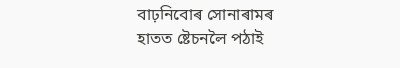বাঢ়নিবোৰ সোনাৰামৰ হাতত ষ্টেচনলৈ পঠাই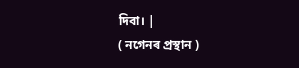দিবা। |
( নগেনৰ প্ৰস্থান )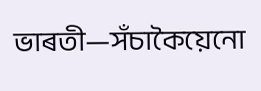ভাৰতী—সঁচাকৈয়েনো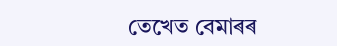তেখেত বেমাৰৰ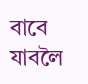বাবে যাবলৈ